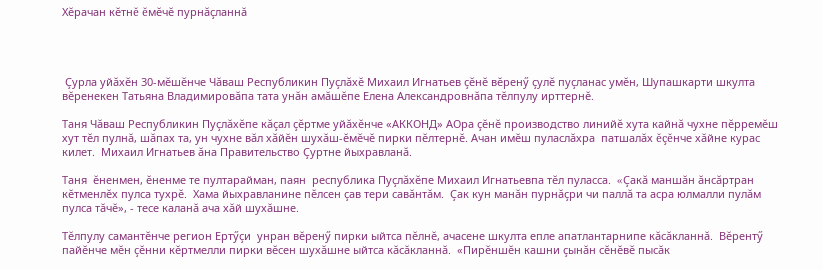Хĕрачан кĕтнĕ ĕмĕчĕ пурнăçланнă




 Çурла уйăхĕн 30-мĕшĕнче Чăваш Республикин Пуçлăхĕ Михаил Игнатьев çĕнĕ вĕренӳ çулĕ пуçланас умĕн, Шупашкарти шкулта вĕренекен Татьяна Владимировăпа тата унăн амăшĕпе Елена Александровнăпа тĕлпулу ирттернĕ.

Таня Чăваш Республикин Пуçлăхĕпе кăçал çĕртме уйăхĕнче «АККОНД» АОра çĕнĕ производство линийĕ хута кайнă чухне пĕрремĕш хут тĕл пулнă, шăпах та, ун чухне вăл хăйĕн шухăш-ĕмĕчĕ пирки пĕлтернĕ. Ачан имĕш пуласлăхра  патшалăх ĕçĕнче хăйне курас килет.  Михаил Игнатьев ăна Правительство Çуртне йыхравланă.

Таня  ĕненмен, ĕненме те пултарайман, паян  республика Пуçлăхĕпе Михаил Игнатьевпа тĕл пуласса.  «Çакă маншăн ăнсăртран кĕтменлĕх пулса тухрĕ.  Хама йыхравланине пĕлсен çав тери савăнтăм.  Çак кун манăн пурнăçри чи паллă та асра юлмалли пулăм пулса тăчĕ», - тесе каланă ача хăй шухăшне.

Тĕлпулу самантĕнче регион Ертӳçи  унран вĕренӳ пирки ыйтса пĕлнĕ, ачасене шкулта епле апатлантарнипе кăсăкланнă.  Вĕрентӳ пайĕнче мĕн çĕнни кĕртмелли пирки вĕсен шухăшне ыйтса кăсăкланнă.  «Пирĕншĕн кашни çынăн сĕнĕвĕ пысăк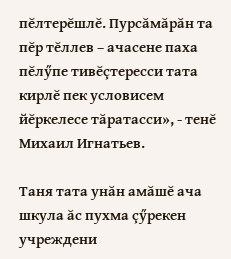пĕлтерĕшлĕ. Пурсăмăрăн та пĕр тĕллев – ачасене паха пĕлӳпе тивĕçтересси тата кирлĕ пек условисем йĕркелесе тăратасси», - тенĕ Михаил Игнатьев.

Таня тата унăн амăшĕ ача шкула ăс пухма çӳрекен учреждени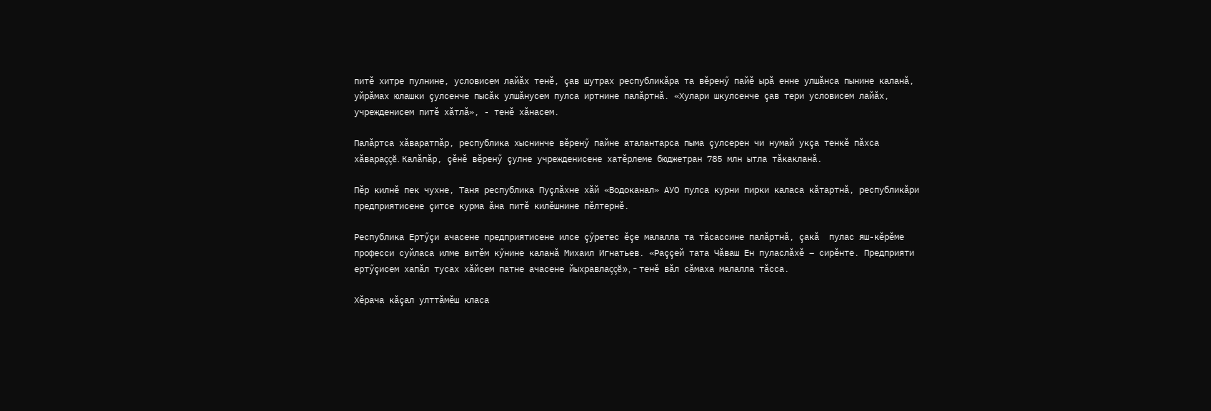питĕ хитре пулнине, условисем лайăх тенĕ, çав шутрах республикăра та вĕренӳ пайĕ ырă енне улшăнса пынине каланă, уйрăмах юлашки çулсенче пысăк улшăнусем пулса иртнине палăртнă. «Хулари шкулсенче çав тери условисем лайăх, учрежденисем питĕ хăтлă», - тенĕ хăнасем.

Палăртса хăваратпăр, республика хыснинче вĕренӳ пайне аталантарса пыма çулсерен чи нумай укçа тенкĕ пăхса хăвараççĕ. Калăпăр, çĕнĕ вĕренӳ çулне учрежденисене хатĕрлеме бюджетран 785 млн ытла тăкакланă.

Пĕр килнĕ пек чухне, Таня республика Пуçлăхне хăй «Водоканал» АУО пулса курни пирки каласа кăтартнă, республикăри предприятисене çитсе курма ăна питĕ килĕшнине пĕлтернĕ.

Республика Ертӳçи ачасене предприятисене илсе çӳретес ĕçе малалла та тăсассине палăртнă, çакă  пулас яш-кĕрĕме професси суйласа илме витĕм кӳнине каланă Михаил Игнатьев. «Раççей тата Чăваш Ен пуласлăхĕ – сирĕнте. Предприяти ертӳçисем хапăл тусах хăйсем патне ачасене йыхравлаççĕ», - тенĕ вăл сăмаха малалла тăсса.

Хĕрача кăçал улттăмĕш класа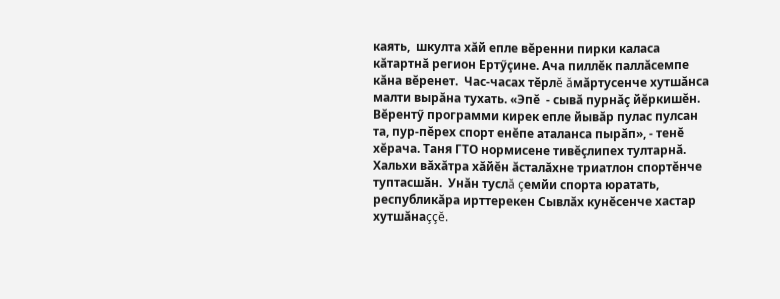каять,  шкулта хăй епле вĕренни пирки каласа кăтартнă регион Ертӳçине. Ача пиллĕк паллăсемпе кăна вĕренет.  Час-часах тĕрлĕ ăмăртусенче хутшăнса малти вырăна тухать. «Эпĕ  - сывă пурнăç йĕркишĕн. Вĕрентӳ программи кирек епле йывăр пулас пулсан та, пур-пĕрех спорт енĕпе аталанса пырăп», - тенĕ хĕрача. Таня ГТО нормисене тивĕçлипех тултарнă. Хальхи вăхăтра хăйĕн ăсталăхне триатлон спортĕнче туптасшăн.  Унăн туслă çемйи спорта юратать, республикăра ирттерекен Сывлăх кунĕсенче хастар хутшăнаççĕ.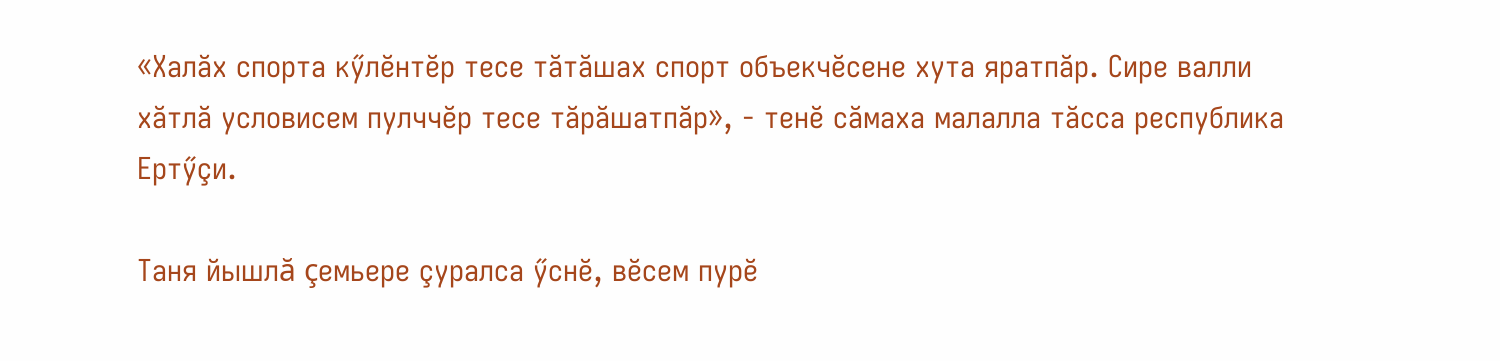«Халăх спорта кӳлĕнтĕр тесе тăтăшах спорт объекчĕсене хута яратпăр. Сире валли хăтлă условисем пулччĕр тесе тăрăшатпăр», - тенĕ сăмаха малалла тăсса республика Ертӳçи.

Таня йышлă çемьере çуралса ӳснĕ, вĕсем пурĕ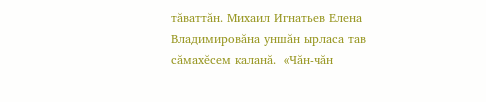тăваттăн. Михаил Игнатьев Елена Владимировăна уншăн ырласа тав сăмахĕсем каланă.  «Чăн-чăн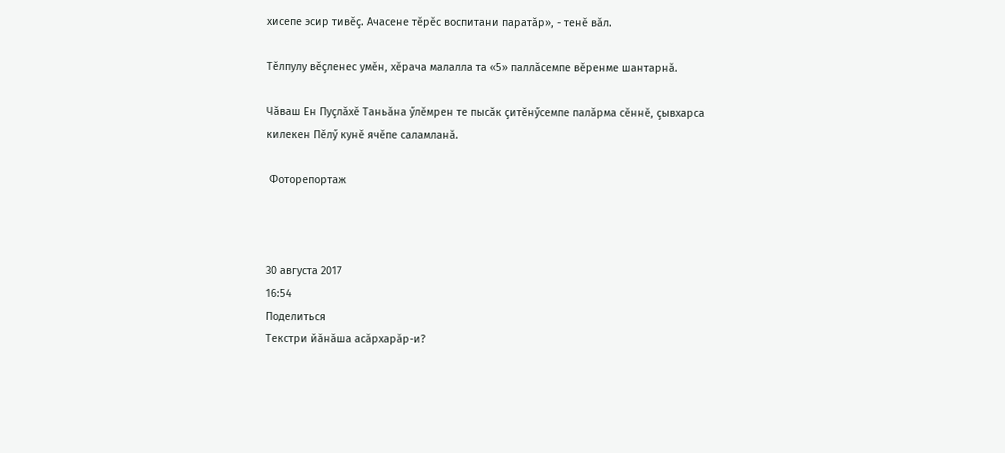хисепе эсир тивĕç. Ачасене тĕрĕс воспитани паратăр», - тенĕ вăл.

Тĕлпулу вĕçленес умĕн, хĕрача малалла та «5» паллăсемпе вĕренме шантарнă.

Чăваш Ен Пуçлăхĕ Таньăна ӳлĕмрен те пысăк çитĕнӳсемпе палăрма сĕннĕ, çывхарса килекен Пĕлӳ кунĕ ячĕпе саламланă.

 Фоторепортаж



30 августа 2017
16:54
Поделиться
Текстри йӑнӑша асӑрхарӑр-и?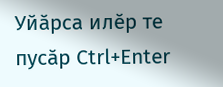Уйӑрса илӗр те пусӑр Ctrl+Enter